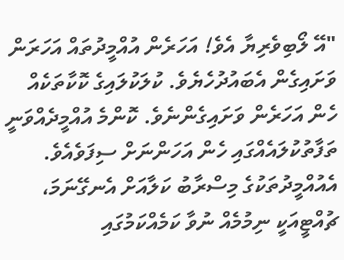"އޭ ލޯބިވެރިޔާ އެވެ! އަހަރެން އުއްމީދުތައް އަހަރަން ވަށައިގެން އެބައުދުހެޔެވެ. ކުލަކުލައިގެ ކޮކާތަކެއް ހެން އަހަރެން ވަށައިގެންނެވެ. ކޮންމެ އުއްމީދެއްވަނީ ތަފާތުކުލައެއްގައި ހެން އަހަންނަށް ސިފަވެއެވެ. އެއުއްމީދުތަކުގެ މިސްރާބު ކަލާއަށް އެނގޭނަމަ، ޗުއްޓީއަކީ ނިމުމެއް ނުވާ ކަމެއްކަމުގައި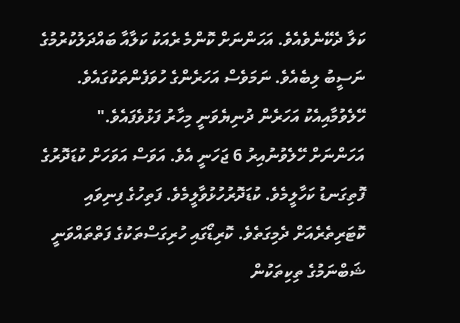ކަލާ ދެކޭނެވެއެވެ. އަހަންނަށް ކޮންމެ ރެއަކު ކަލާއާ ބައްދަލުކުރުމުގެ ނަސީބު ލިބެއެވެ. ނަމަވެސް އަހަރެންގެ ހުވަފެންތަކުގައެވެ. ހޭލެވުމާއިއެކު އަހަރެން ދުނިޔެވަނީ މިހާރު ފަޅުވެފައެވެ."
އަހަންނަށް ހޭލެވުނުއިރު 6 ޖަހަނީ އެވެ. އަވަސް އަވަހަށް ކުޑަދޮރުގެ ފޮތިގަނޑު ކަހާލީމެވެ. ކުޑަދޮރުހުޅުވާލީމެވެ. ފަތިހުގެ ފިނިވައި ކޮޓަރިތެރެއަށް ދެމިގަތެވެ. ކޮރިޑޯގައި ހުރިގަސްތަކުގެ ފަތްތައްވަނީ ޝަބްނަމުގެ ތިކިތަކުން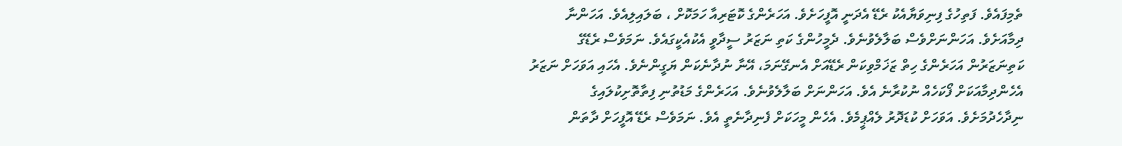ތެމިފައެވެ. ފަތިހުގެ ފިނިވަޔާއެކު ރެޑޭ އެދަނީ އޮފީހަށެވެ. އަހަރެންގެ ކޮޓަރިއާ ހަމަކޮށް ، ބަލައިލިއެވެ. އަހަންނާ ދިމާއަށެވެ. އަހަންނަށްވެސް ބަލާލެވުނެވެ. ދެމީހުންގެ ކަތި ނަޒަރު ސީދާވީ އެކުއެކީގައެވެ. ނަމަވެސް ރެޑޭގެ ކަތިނަޒަރުން އަހަރެންގެ ހިތް ޒަޚަމްވިކަން ރެޑޭއަށް އެނގޭނަމަ، އޭނާ ނުދާނެކަން ޔަގީންނެވެ. އެހައި އަވަހަށް ނަޒަރު އެހެންދިމާއަކަށް ފޯކަހެއް ނުކުރާނެ އެވެ. އަހަންނަށް ބަލާލެވުނެވެ. އަހަރެންގެ މަޑުތުނި ފިތާތޮށިކުލައިގެ ނިދާހެދުމަށެވެ. އަވަހަށް ކުޑަދޮރު ލެއްޕީމެވެ. އެހެން މީހަކަށް ފެނިދާނެތީ އެވެ. ނަމަވެސް ރެޑޭ އޮފީހަށް ދާތަން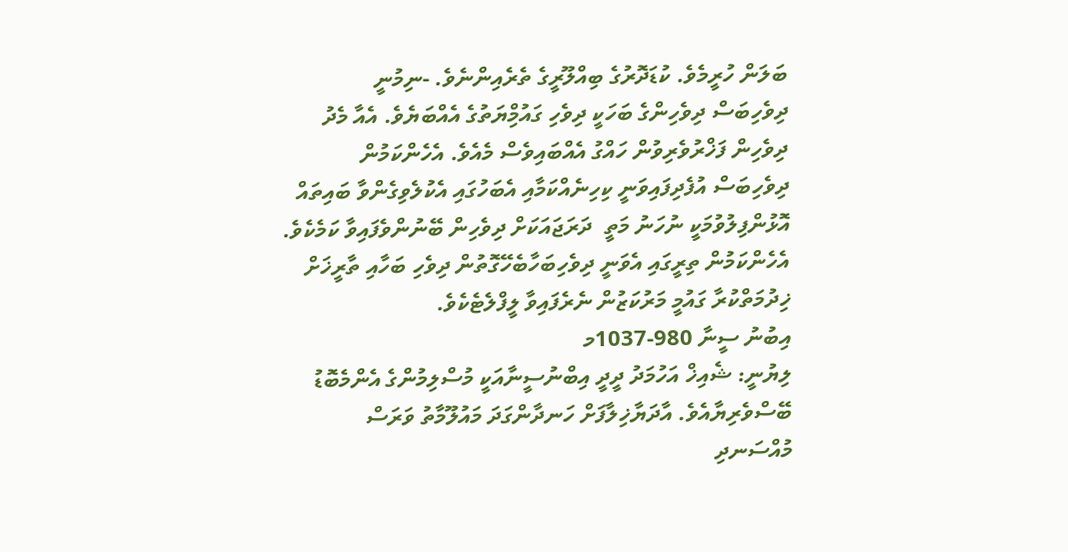ބަލަން ހުރީމެވެ. ކުޑަދޮރުގެ ބިއްލޫރީގެ ތެރެއިންނެވެ. -ނިމުނީ
ދިވެހިބަސް ދިވެހިންގެ ބަހަކީ ދިވެހި ގައުމިްޔަތުގެ އެއްބަޔެވެ. އެއާ މެދު ދިވެހިން ފަޚްރުވެރިވުން ހައްގު އެއްބައިވެސް މެއެވެ. އެހެންކަމުން ދިވެހިބަސް އުފެދިފައިވަނީ ކިހިނެއްކަމާއި އެބަހުގައި އެކުލެވިގެންވާ ބައިތައް އޮޅުންފިލުވުމަކީ ނުހަނު މަތީ  ދަރަޖައަކަށް ދިވެހިން ބޭނުންވެފައިވާ ކަމެކެވެ. އެހެންކަމުން ތިރީގައި އެވަނީ ދިވެހިބަހާބެހޭގޮތުން ދިވެހި ބަހާއި ތާރީޚަށް ޚިދުމަތްކުރާ ގައުމީ މަރުކަޒުން ނެރެފައިވާ ލީފްލެޓެކެވެ.
އިބުނު ސީނާ 980-1037މ
ލިޔުނީ: ޝެއިޚް އަހުމަދު ދީދީ އިބްނުސީނާއަކީ މުސްލިމުންގެ އެންމެބޮޑު ބޭސްވެރިޔާއެވެ. އާދަޔާޚިލާފަށް ހަނދާންގަދަ މައުލޫމާތު ވަރަސް މުއްސަނދި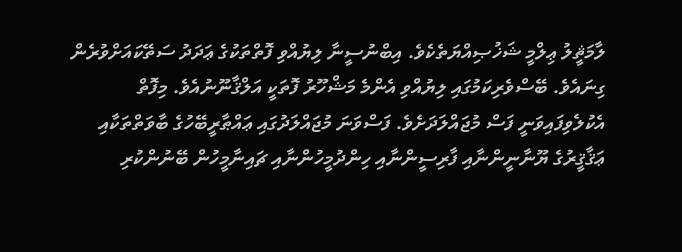ލާމަޘީލު ޢިލްމީ ޝަޚުޞިއްޔަތެކެވެ. އިބްނުސީނާ ލިޔުއްވި ފޮތްތަކުގެ ޢަދަދު ސަތޭކައަށްވުރެން ގިނައެވެ. ބޭސްވެރިކަމުގައި ލިޔުއްވި އެންމެ މަޝްހޫރު ފޮތަކީ އަލްޤާނޫނުއެވެ. މިފޮތް އެކުލެވިފައިވަނީ ފަސް މުޖައްލަދަށެވެ. ފަސްވަނަ މުޖައްލަދުގައި ޢައްޠާރީބޭހުގެ ބާވަތްތަކާއި ޢަޤާޤީރުގެ ޔޫނާނީންނާއި ފާރިސީންނާއި ހިންދުމީހުންނާއި ޗައިނާމީހުން ބޭނުންކުރި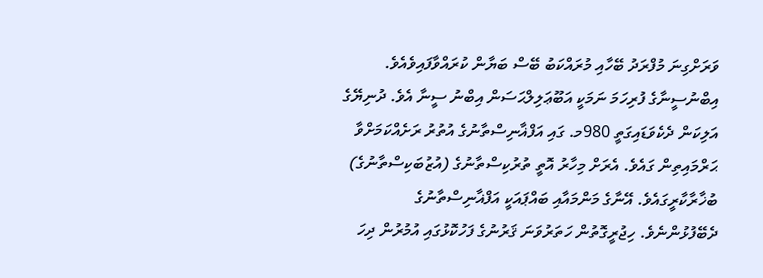ވަރަށްގިނަ މުފްރަދު ބޭހާއި މުރައްކަބު ބޭސް ބަޔާން ކުރައްވާފައިވެއެވެ. އިބްނުސީނާގެ ފުރިހަމަ ނަމަކީ އަބޫޢަލިލްޙަސަން އިބްނު ސީނާ އެވެ. ދުނިޔޭގެ އަލިކަން ދެކެވަޑައިގަތީ 980މ. ގައި އަފްޣާނިސްތާނުގެ އުތުރު ރަށެއްކަމަށްވާ ޙަރްމައިތިން ގައެވެ. އެރަށް މިހާރު އޮތީ ތުރުކިސްތާނުގެ (އުޒުބަކިސްތާނުގެ) ބުޚާރާކާރީގައެވެ. އޭނާގެ މަންމައާއި ބައްޕައަކީ އަފްޣާނިސްތާނުގެ ދެބޭފުޅުންނެވެ. ހިޖުރީގޮތުން ހަތަރުވަނަ ޤަރުނުގެ ފަހުކޮޅުގައި އުމުރުން ދިހަ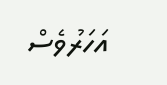އަހަރުވެސް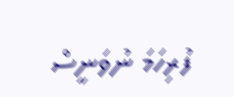ފުރިހަމަ ނުވަނީސް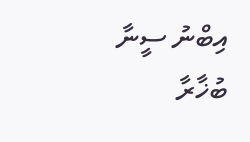އިބްނު ސީނާ ބުޚާރާ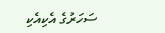ސަހަރުގެ އެކިއެކި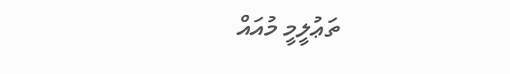ތަޢުލީމީ މުއައް